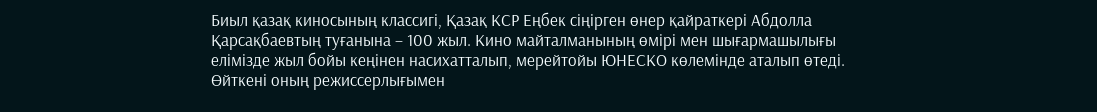Биыл қазақ киносының классигі, Қазақ КСР Еңбек сіңірген өнер қайраткері Абдолла Қарсақбаевтың туғанына – 100 жыл. Кино майталманының өмірі мен шығармашылығы елімізде жыл бойы кеңінен насихатталып, мерейтойы ЮНЕСКО көлемінде аталып өтеді. Өйткені оның режиссерлығымен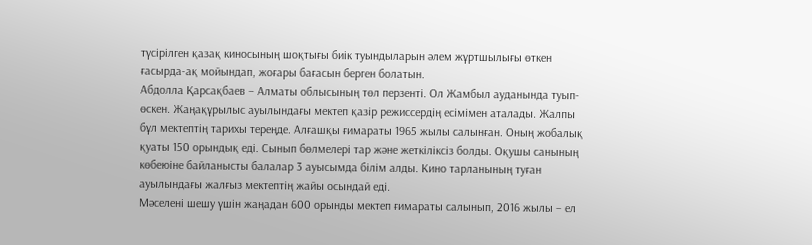түсірілген қазақ киносының шоқтығы биік туындыларын әлем жұртшылығы өткен ғасырда-ақ мойындап, жоғары бағасын берген болатын.
Абдолла Қарсақбаев – Алматы облысының төл перзенті. Ол Жамбыл ауданында туып-өскен. Жаңақұрылыс ауылындағы мектеп қазір режиссердің есімімен аталады. Жалпы бұл мектептің тарихы тереңде. Алғашқы ғимараты 1965 жылы салынған. Оның жобалық қуаты 150 орындық еді. Сынып бөлмелері тар және жеткіліксіз болды. Оқушы санының көбеюіне байланысты балалар 3 ауысымда білім алды. Кино тарланының туған ауылындағы жалғыз мектептің жайы осындай еді.
Мәселені шешу үшін жаңадан 600 орынды мектеп ғимараты салынып, 2016 жылы – ел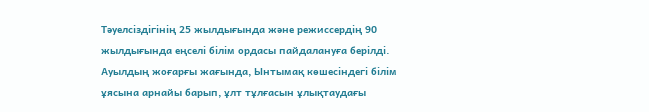Тәуелсіздігінің 25 жылдығында және режиссердің 90 жылдығында еңселі білім ордасы пайдалануға берілді. Ауылдың жоғарғы жағында, Ынтымақ көшесіндегі білім ұясына арнайы барып, ұлт тұлғасын ұлықтаудағы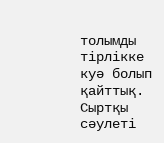толымды тірлікке куә болып қайттық. Сыртқы сәулеті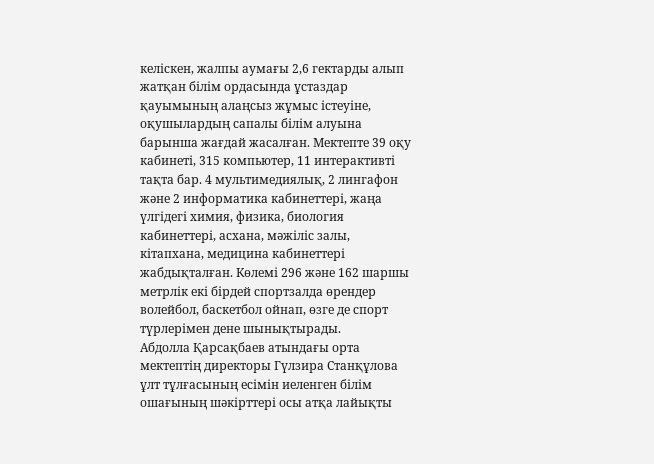келіскен, жалпы аумағы 2,6 гектарды алып жатқан білім ордасында ұстаздар қауымының алаңсыз жұмыс істеуіне, оқушылардың сапалы білім алуына барынша жағдай жасалған. Мектепте 39 оқу кабинеті, 315 компьютер, 11 интерактивті тақта бар. 4 мультимедиялық, 2 лингафон және 2 информатика кабинеттері, жаңа үлгідегі химия, физика, биология кабинеттері, асхана, мәжіліс залы, кітапхана, медицина кабинеттері жабдықталған. Көлемі 296 және 162 шаршы метрлік екі бірдей спортзалда өрендер волейбол, баскетбол ойнап, өзге де спорт түрлерімен дене шынықтырады.
Абдолла Қарсақбаев атындағы орта мектептің директоры Гүлзира Станқұлова ұлт тұлғасының есімін иеленген білім ошағының шәкірттері осы атқа лайықты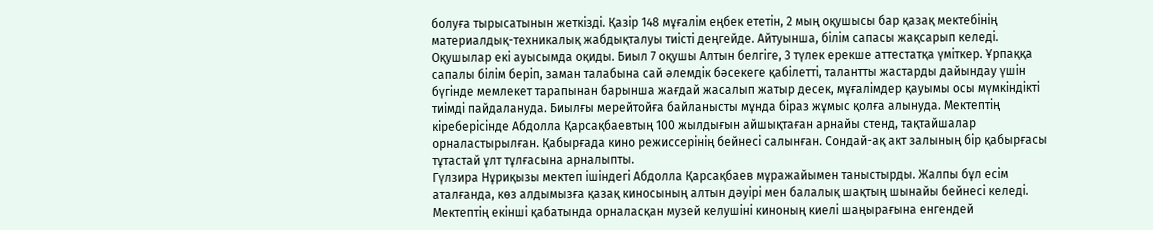болуға тырысатынын жеткізді. Қазір 148 мұғалім еңбек ететін, 2 мың оқушысы бар қазақ мектебінің материалдық-техникалық жабдықталуы тиісті деңгейде. Айтуынша, білім сапасы жақсарып келеді. Оқушылар екі ауысымда оқиды. Биыл 7 оқушы Алтын белгіге, 3 түлек ерекше аттестатқа үміткер. Ұрпаққа сапалы білім беріп, заман талабына сай әлемдік бәсекеге қабілетті, талантты жастарды дайындау үшін бүгінде мемлекет тарапынан барынша жағдай жасалып жатыр десек, мұғалімдер қауымы осы мүмкіндікті тиімді пайдалануда. Биылғы мерейтойға байланысты мұнда біраз жұмыс қолға алынуда. Мектептің кіреберісінде Абдолла Қарсақбаевтың 100 жылдығын айшықтаған арнайы стенд, тақтайшалар орналастырылған. Қабырғада кино режиссерінің бейнесі салынған. Сондай-ақ акт залының бір қабырғасы тұтастай ұлт тұлғасына арналыпты.
Гүлзира Нұриқызы мектеп ішіндегі Абдолла Қарсақбаев мұражайымен таныстырды. Жалпы бұл есім аталғанда, көз алдымызға қазақ киносының алтын дәуірі мен балалық шақтың шынайы бейнесі келеді. Мектептің екінші қабатында орналасқан музей келушіні киноның киелі шаңырағына енгендей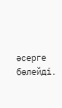әсерге бөлейді.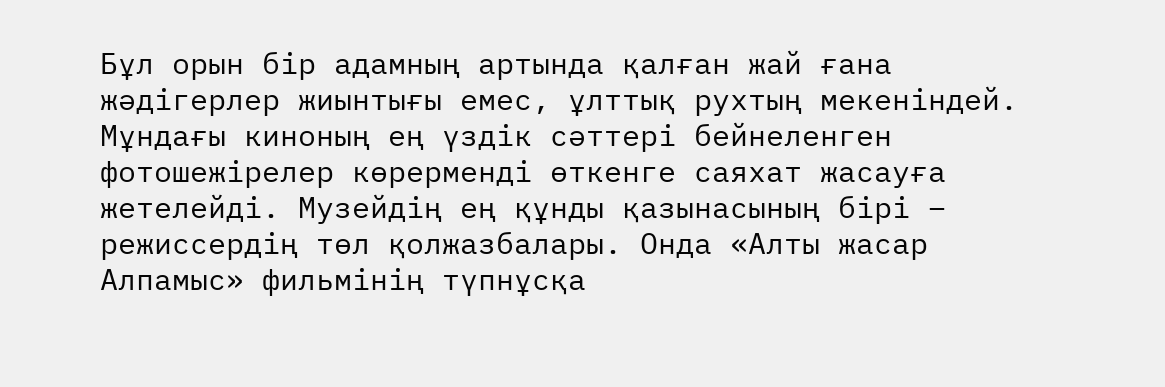Бұл орын бір адамның артында қалған жай ғана жәдігерлер жиынтығы емес, ұлттық рухтың мекеніндей. Мұндағы киноның ең үздік сәттері бейнеленген фотошежірелер көрерменді өткенге саяхат жасауға жетелейді. Музейдің ең құнды қазынасының бірі – режиссердің төл қолжазбалары. Онда «Алты жасар Алпамыс» фильмінің түпнұсқа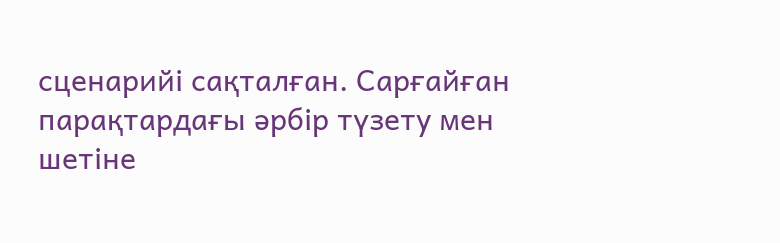сценарийі сақталған. Сарғайған парақтардағы әрбір түзету мен шетіне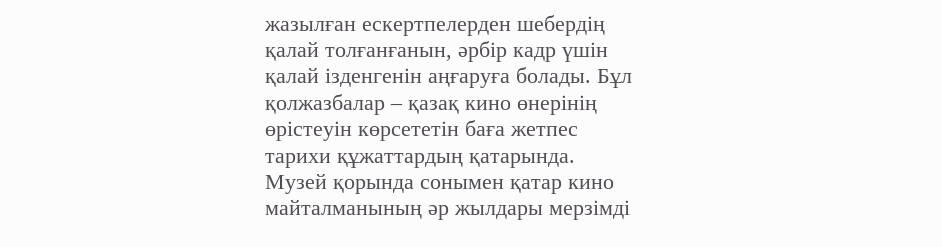жазылған ескертпелерден шебердің қалай толғанғанын, әрбір кадр үшін қалай ізденгенін аңғаруға болады. Бұл қолжазбалар – қазақ кино өнерінің өрістеуін көрсететін баға жетпес тарихи құжаттардың қатарында.
Музей қорында сонымен қатар кино майталманының әр жылдары мерзімді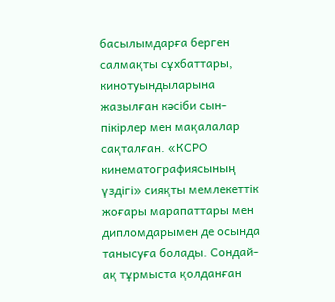басылымдарға берген салмақты сұхбаттары, кинотуындыларына жазылған кәсіби сын-пікірлер мен мақалалар сақталған. «КСРО кинематографиясының үздігі» сияқты мемлекеттік жоғары марапаттары мен дипломдарымен де осында танысуға болады. Сондай-ақ тұрмыста қолданған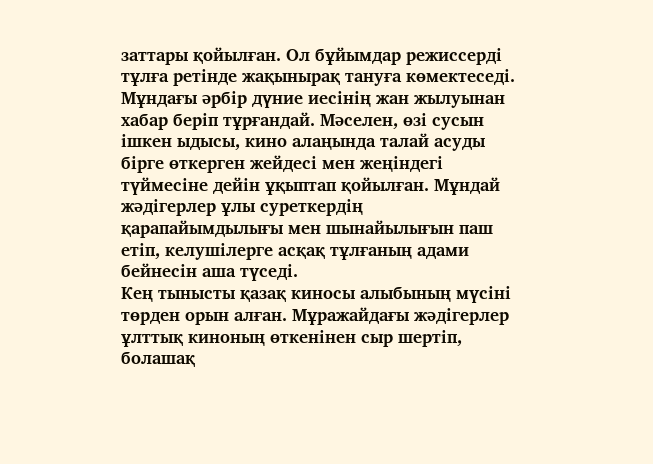заттары қойылған. Ол бұйымдар режиссерді тұлға ретінде жақынырақ тануға көмектеседі. Мұндағы әрбір дүние иесінің жан жылуынан хабар беріп тұрғандай. Мәселен, өзі сусын ішкен ыдысы, кино алаңында талай асуды бірге өткерген жейдесі мен жеңіндегі түймесіне дейін ұқыптап қойылған. Мұндай жәдігерлер ұлы суреткердің қарапайымдылығы мен шынайылығын паш етіп, келушілерге асқақ тұлғаның адами бейнесін аша түседі.
Кең тынысты қазақ киносы алыбының мүсіні төрден орын алған. Мұражайдағы жәдігерлер ұлттық киноның өткенінен сыр шертіп, болашақ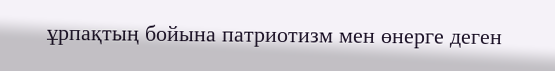ұрпақтың бойына патриотизм мен өнерге деген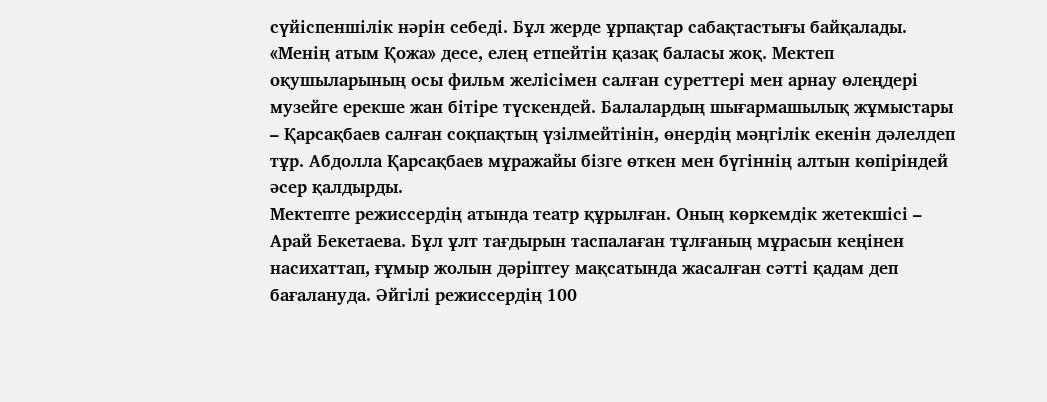сүйіспеншілік нәрін себеді. Бұл жерде ұрпақтар сабақтастығы байқалады. «Менің атым Қожа» десе, елең етпейтін қазақ баласы жоқ. Мектеп оқушыларының осы фильм желісімен салған суреттері мен арнау өлеңдері музейге ерекше жан бітіре түскендей. Балалардың шығармашылық жұмыстары – Қарсақбаев салған соқпақтың үзілмейтінін, өнердің мәңгілік екенін дәлелдеп тұр. Абдолла Қарсақбаев мұражайы бізге өткен мен бүгіннің алтын көпіріндей әсер қалдырды.
Мектепте режиссердің атында театр құрылған. Оның көркемдік жетекшісі – Арай Бекетаева. Бұл ұлт тағдырын таспалаған тұлғаның мұрасын кеңінен насихаттап, ғұмыр жолын дәріптеу мақсатында жасалған сәтті қадам деп бағалануда. Әйгілі режиссердің 100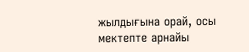жылдығына орай, осы мектепте арнайы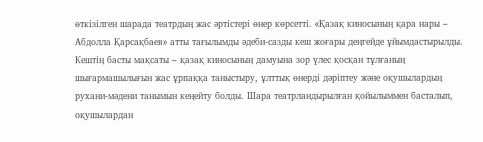өткізілген шарада театрдың жас әртістері өнер көрсетті. «Қазақ киносының қара нары – Абдолла Қарсақбаев» атты тағылымды әдеби-сазды кеш жоғары деңгейде ұйымдастырылды. Кештің басты мақсаты – қазақ киносының дамуына зор үлес қосқан тұлғаның шығармашылығын жас ұрпаққа таныстыру, ұлттық өнерді дәріптеу және оқушылардың рухани-мәдени танымын кеңейту болды. Шара театрландырылған қойылыммен басталып, оқушылардан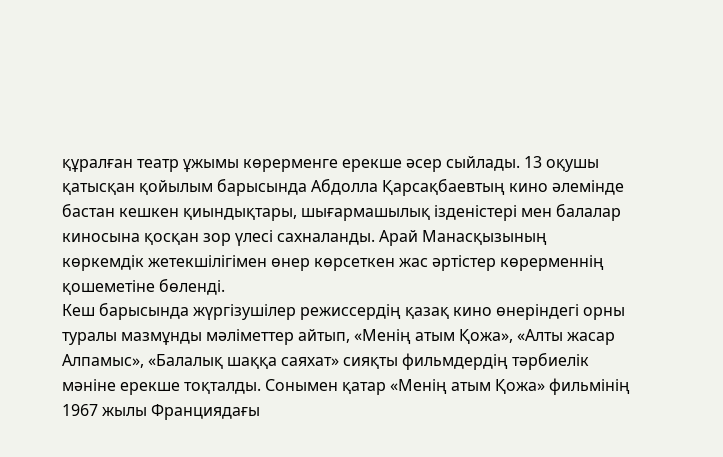құралған театр ұжымы көрерменге ерекше әсер сыйлады. 13 оқушы қатысқан қойылым барысында Абдолла Қарсақбаевтың кино әлемінде бастан кешкен қиындықтары, шығармашылық ізденістері мен балалар киносына қосқан зор үлесі сахналанды. Арай Манасқызының көркемдік жетекшілігімен өнер көрсеткен жас әртістер көрерменнің қошеметіне бөленді.
Кеш барысында жүргізушілер режиссердің қазақ кино өнеріндегі орны туралы мазмұнды мәліметтер айтып, «Менің атым Қожа», «Алты жасар Алпамыс», «Балалық шаққа саяхат» сияқты фильмдердің тәрбиелік мәніне ерекше тоқталды. Сонымен қатар «Менің атым Қожа» фильмінің 1967 жылы Франциядағы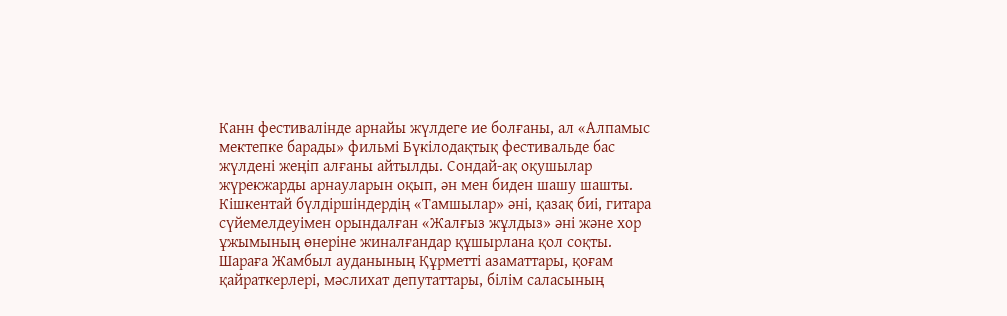Канн фестивалінде арнайы жүлдеге ие болғаны, ал «Алпамыс мектепке барады» фильмі Бүкілодақтық фестивальде бас жүлдені жеңіп алғаны айтылды. Сондай-ақ оқушылар жүрекжарды арнауларын оқып, ән мен биден шашу шашты. Кішкентай бүлдіршіндердің «Тамшылар» әні, қазақ биі, гитара сүйемелдеуімен орындалған «Жалғыз жұлдыз» әні және хор ұжымының өнеріне жиналғандар құшырлана қол соқты.
Шараға Жамбыл ауданының Құрметті азаматтары, қоғам қайраткерлері, мәслихат депутаттары, білім саласының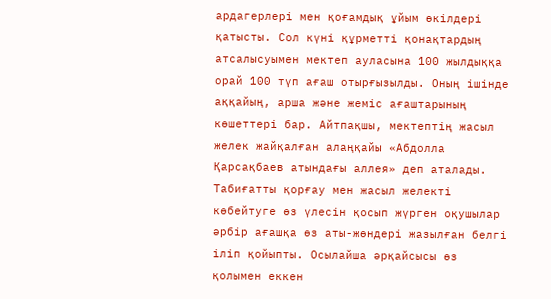ардагерлері мен қоғамдық ұйым өкілдері қатысты. Сол күні құрметті қонақтардың атсалысуымен мектеп ауласына 100 жылдыққа орай 100 түп ағаш отырғызылды. Оның ішінде аққайың, арша және жеміс ағаштарының көшеттері бар. Айтпақшы, мектептің жасыл желек жайқалған алаңқайы «Абдолла Қарсақбаев атындағы аллея» деп аталады. Табиғатты қорғау мен жасыл желекті көбейтуге өз үлесін қосып жүрген оқушылар әрбір ағашқа өз аты-жөндері жазылған белгі іліп қойыпты. Осылайша әрқайсысы өз қолымен еккен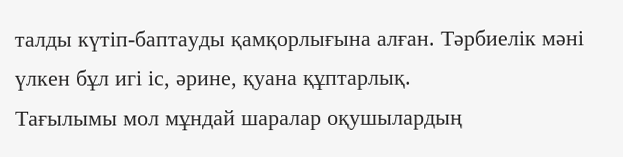талды күтіп-баптауды қамқорлығына алған. Тәрбиелік мәні үлкен бұл игі іс, әрине, қуана құптарлық.
Тағылымы мол мұндай шаралар оқушылардың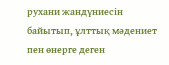рухани жандүниесін байытып, ұлттық мәдениет пен өнерге деген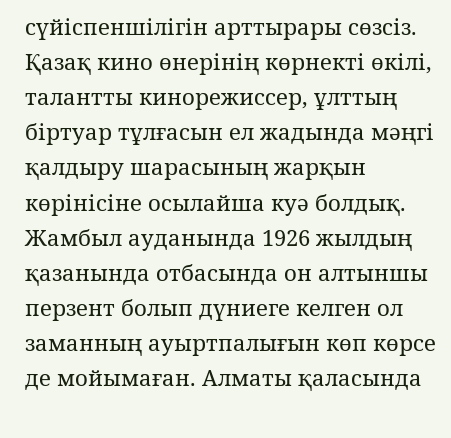сүйіспеншілігін арттырары сөзсіз. Қазақ кино өнерінің көрнекті өкілі, талантты кинорежиссер, ұлттың біртуар тұлғасын ел жадында мәңгі қалдыру шарасының жарқын көрінісіне осылайша куә болдық.
Жамбыл ауданында 1926 жылдың қазанында отбасында он алтыншы перзент болып дүниеге келген ол заманның ауыртпалығын көп көрсе де мойымаған. Алматы қаласында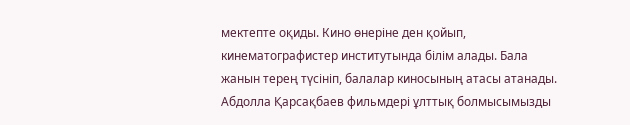мектепте оқиды. Кино өнеріне ден қойып, кинематографистер институтында білім алады. Бала жанын терең түсініп, балалар киносының атасы атанады. Абдолла Қарсақбаев фильмдері ұлттық болмысымызды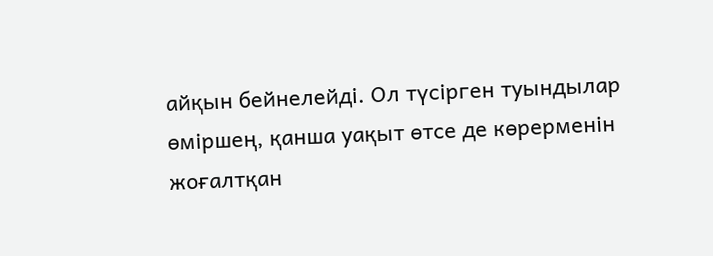айқын бейнелейді. Ол түсірген туындылар өміршең, қанша уақыт өтсе де көрерменін жоғалтқан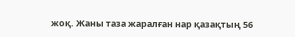жоқ. Жаны таза жаралған нар қазақтың 56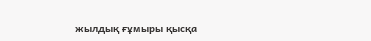жылдық ғұмыры қысқа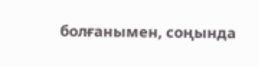болғанымен, соңында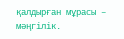қалдырған мұрасы – мәңгілік.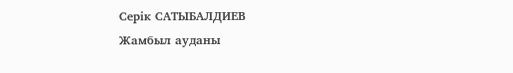Серік САТЫБАЛДИЕВ
Жамбыл ауданы